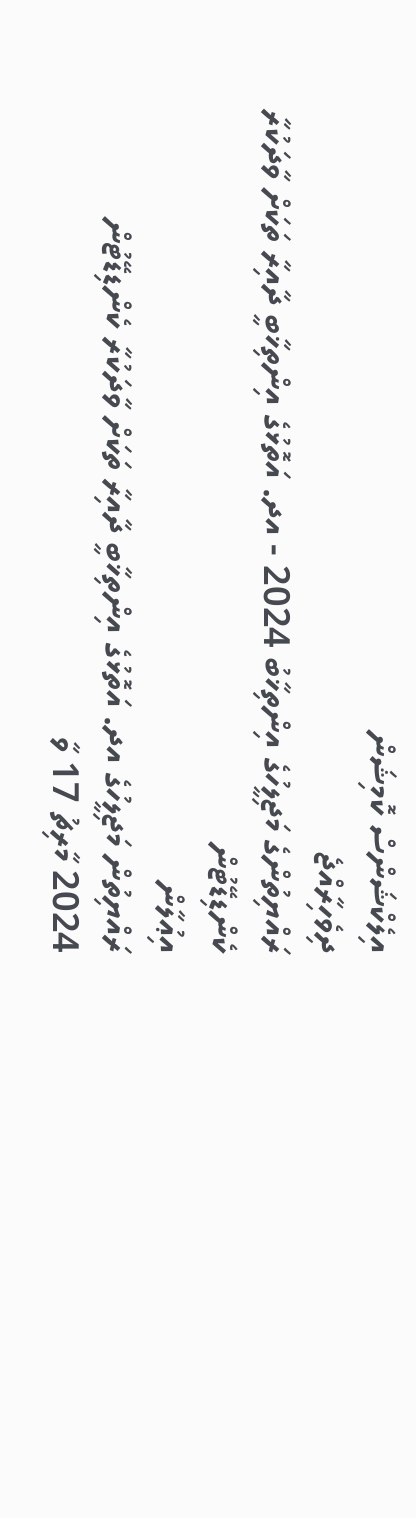އިލެކްޝަންސް ކޮމިޝަން
ދިވެހިރާއްޖެ
ރައްޔިތުންގެ މަޖިލީހުގެ އިންތިޚާބު 2024 - އދ. އަތޮޅުގެ އިންތިޚާބީ ދާއިރާ ތަކަށް ވާދަކުރާ ކެންޑިޑޭޓުން
އިޢުލާން
ރައްޔިތުން މަޖިލީހުގެ އދ. އަތޮޅުގެ އިންތިޚާބީ ދާއިރާ ތަކަށް ވާދަކުރާ ކެންޑިޑޭޓުން
2024 މާރިޗު 17 ވާ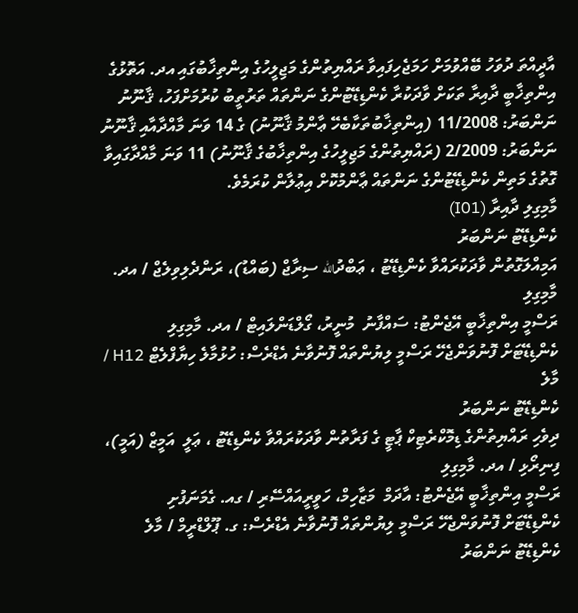އާދީއްތަ ދުވަހު ބޭއްވުމަށް ހަމަޖެހިފައިވާ ރައްޔިތުންގެ މަޖިލީހުގެ އިންތިޚާބުގައި އދ. އަތޮޅުގެ އިންތިޚާބީ ދާއިރާ ތަކަށް ވާދަކުރާ ކެންޑިޑޭޓުންގެ ނަންތައް ތަރުތީބު ކުރުމަށްފަހު، ޤާނޫނު ނަންބަރު: 11/2008 (އިންތިޚާބުތަކާބެހޭ ޢާންމު ޤާނޫނު) ގެ 14 ވަނަ މާއްދާއާއި ޤާނޫނު ނަންބަރު: 2/2009 (ރައްޔިތުންގެ މަޖިލީހުގެ އިންތިޚާބުގެ ޤާނޫނު) 11 ވަނަ މާއްދާގައިވާ ގޮތުގެ މަތިން ކެންޑިޑޭޓުންގެ ނަންތައް ޢާންމުކޮށް އިޢުލާން ކުރަމެވެ.
މާމިގިލި ދާއިރާ (I01)
ކެންޑިޑޭޓު ނަންބަރު
އަމިއްލަގޮތުން ވާދަކުރައްވާ ކެންޑިޑޭޓު ، ޢަބްދުالله  ސިރާޖް (ބައްޑު)، ރަންދެލިވިލެޖް / އދ. މާމިގިލި
ރަސްމީ އިންތިޚާބީ އޭޖެންޓު: ސައްފާނު  މުނީރު، ގޯލްޑަންލައިޓް / އދ. މާމިގިލި
ކެންޑިޑޭޓަށް ފޮނުވަންޖެހޭ ރަސްމީ ލިޔުންތައް ފޮނުވާނެ އެޑްރެސް: ހުޅުމާލެ ހިޔާފްލެޓް H12 / މާލެ
ކެންޑިޑޭޓު ނަންބަރު
ދިވެހި ރައްޔިތުންގެ ޑިމޮކްރެޓިކް ޕާޓީ ގެ ފަރާތުން ވާދަކުރައްވާ ކެންޑިޑޭޓު ، ޢަލީ  އަމީޒް (އަމީ)، ފިނިރޯޅި / އދ. މާމިގިލި
ރަސްމީ އިންތިޚާބީ އޭޖެންޓު: އާދަމް  މަޒާހިމް، ހަވީރީއައްސޭރި / ގއ. ގެމަނަފުށި
ކެންޑިޑޭޓަށް ފޮނުވަންޖެހޭ ރަސްމީ ލިޔުންތައް ފޮނުވާނެ އެޑްރެސް: ގ. ޕޫލްޑްރީމް / މާލެ
ކެންޑިޑޭޓު ނަންބަރު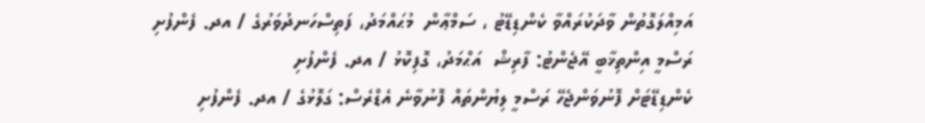އަމިއްލަގޮތުން ވާދަކުރައްވާ ކެންޑިޑޭޓު ، ސަމްޢާން  މުޙައްމަދު، ފަތިސްހަނދުވަރުގެ / އދ. ފެންފުށި
ރަސްމީ އިންތިޚާބީ އޭޖެންޓު: ފާރިޝް  އަޙްމަދު، ގޮފިކޮޅު / އދ. ފެންފުށި
ކެންޑިޑޭޓަށް ފޮނުވަންޖެހޭ ރަސްމީ ލިޔުންތައް ފޮނުވާނެ އެޑްރެސް: ގަލޮޅުގެ / އދ. ފެންފުށި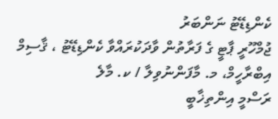ކެންޑިޑޭޓު ނަންބަރު
ޖުމްހޫރީ ޕާޓީ ގެ ފަރާތުން ވާދަކުރައްވާ ކެންޑިޑޭޓު ، ޤާސިމް  އިބްރާހީމް، މ. މާފަންނުވިލާ / ކ. މާލެ
ރަސްމީ އިންތިޚާބީ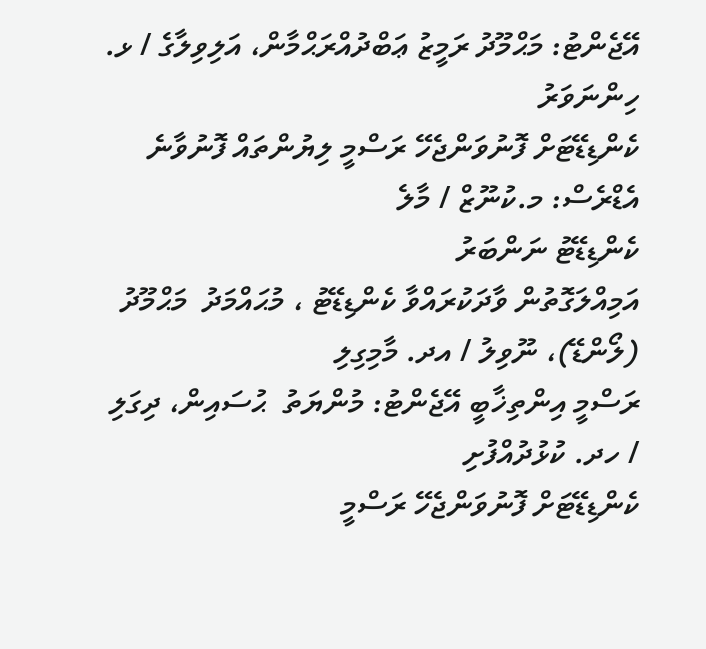އޭޖެންޓު: މަޙްމޫދު ރަމީޒު ޢަބްދުއްރަޙްމާން، އަލިވިލާގެ / ޅ. ހިންނަވަރު
ކެންޑިޑޭޓަށް ފޮނުވަންޖެހޭ ރަސްމީ ލިޔުންތައް ފޮނުވާނެ އެޑްރެސް: މ.ކުނޫޒް / މާލެ
ކެންޑިޑޭޓު ނަންބަރު
އަމިއްލަގޮތުން ވާދަކުރައްވާ ކެންޑިޑޭޓު ، މުޙައްމަދު  މަޙްމޫދު (ލޯންޑޭ)، ނޫވިލު / އދ. މާމިގިލި
ރަސްމީ އިންތިޚާބީ އޭޖެންޓު: މުންޔަތު  ޙުސައިން، ދިގަލި / ހދ. ކުޅުދުއްފުށި
ކެންޑިޑޭޓަށް ފޮނުވަންޖެހޭ ރަސްމީ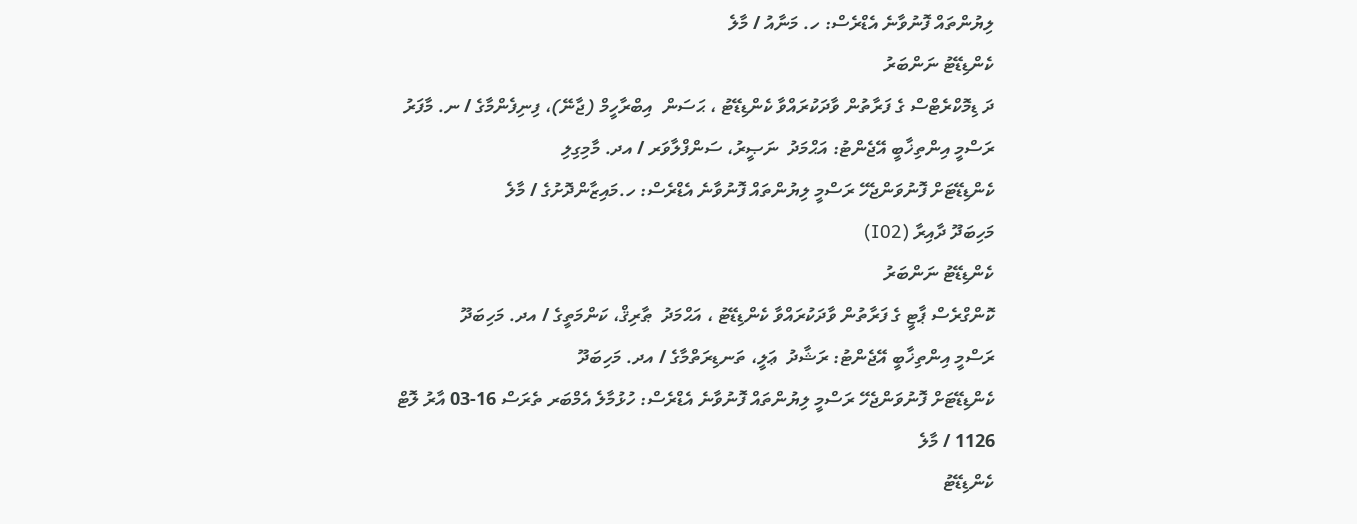ލިޔުންތައް ފޮނުވާނެ އެޑްރެސް: ހ. މަނާއު / މާލެ
ކެންޑިޑޭޓު ނަންބަރު
ދަ ޑިމޮކްރެޓްސް ގެ ފަރާތުން ވާދަކުރައްވާ ކެންޑިޑޭޓު ، ޙަސަން  އިބްރާހީމް (ޖާނޭ)، ފިނިފެންމާގެ / ނ. މާފަރު
ރަސްމީ އިންތިޚާބީ އޭޖެންޓު: އަޙްމަދު  ނަޞީރު، ސަންފްލާވަރ / އދ. މާމިގިލި
ކެންޑިޑޭޓަށް ފޮނުވަންޖެހޭ ރަސްމީ ލިޔުންތައް ފޮނުވާނެ އެޑްރެސް: ހ.މައިޒާންދޮށުގެ / މާލެ
މަހިބަދޫ ދާއިރާ (I02)
ކެންޑިޑޭޓު ނަންބަރު
ކޮންގްރެސް ޕާޓީ ގެ ފަރާތުން ވާދަކުރައްވާ ކެންޑިޑޭޓު ، އަޙްމަދު  ޠާރިޤް، ކަންމަތީގެ / އދ. މަހިބަދޫ
ރަސްމީ އިންތިޚާބީ އޭޖެންޓު: ރަޝާދު  ޢަލީ، ތަނޑިރަތްމާގެ / އދ. މަހިބަދޫ
ކެންޑިޑޭޓަށް ފޮނުވަންޖެހޭ ރަސްމީ ލިޔުންތައް ފޮނުވާނެ އެޑްރެސް: ހުޅުމާލެ އެމްބަރ ތެރަސް 16-03 އާރު ލޮޓް 1126 / މާލެ
ކެންޑިޑޭޓު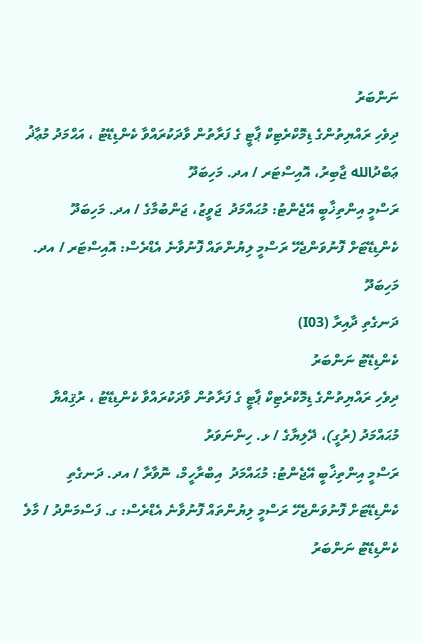ނަންބަރު
ދިވެހި ރައްޔިތުންގެ ޑިމޮކްރެޓިކް ޕާޓީ ގެ ފަރާތުން ވާދަކުރައްވާ ކެންޑިޑޭޓު ، އަޙްމަދު މުޢާޛު ޢަބްދުالله ޖާބިރު، އޮއިސްޓަރ / އދ. މަހިބަދޫ
ރަސްމީ އިންތިޚާބީ އޭޖެންޓު: މުޙައްމަދު  ޖަވީޒު، ޖަންބުމާގެ / އދ. މަހިބަދޫ
ކެންޑިޑޭޓަށް ފޮނުވަންޖެހޭ ރަސްމީ ލިޔުންތައް ފޮނުވާނެ އެޑްރެސް: އޮއިސްޓަރ / އދ.  މަހިބަދޫ
ދަނގެތި ދާއިރާ (I03)
ކެންޑިޑޭޓު ނަންބަރު
ދިވެހި ރައްޔިތުންގެ ޑިމޮކްރެޓިކް ޕާޓީ ގެ ފަރާތުން ވާދަކުރައްވާ ކެންޑިޑޭޓު ، ރުޤިއްޔާ  މުޙައްމަދު (ރުގީ)، ދޭލިޔާގެ / ޅ. ހިންނަވަރު
ރަސްމީ އިންތިޚާބީ އޭޖެންޓު: މުޙައްމަދު  އިބްރާހީމް، ނޮވާރާ / އދ. ދަނގެތި
ކެންޑިޑޭޓަށް ފޮނުވަންޖެހޭ ރަސްމީ ލިޔުންތައް ފޮނުވާނެ އެޑްރެސް: ގ. ފަސްމަންދު / މާލެ
ކެންޑިޑޭޓު ނަންބަރު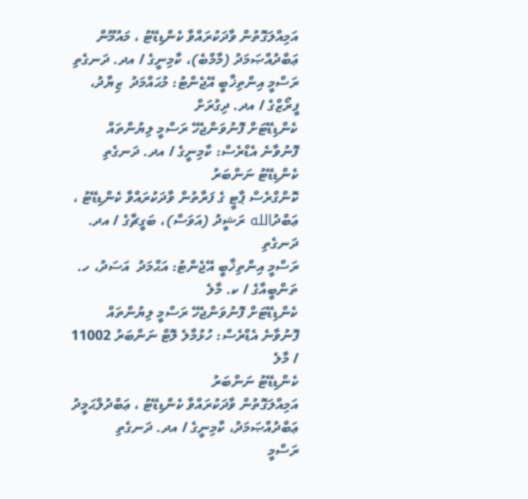އަމިއްލަގޮތުން ވާދަކުރައްވާ ކެންޑިޑޭޓު ، މައުމޫން  ޢަބްދުއްޞަމަދު (މާމްބެ)، ކާމިނީގެ / އދ. ދަނގެތި
ރަސްމީ އިންތިޚާބީ އޭޖެންޓު: މުޙައްމަދު  ޒިޔާދު، ފީރޯޒްގެ / އދ. ދިގުރަށް
ކެންޑިޑޭޓަށް ފޮނުވަންޖެހޭ ރަސްމީ ލިޔުންތައް ފޮނުވާނެ އެޑްރެސް: ކާމިނީގެ / އދ. ދަނގެތި
ކެންޑިޑޭޓު ނަންބަރު
ކޮންގްރެސް ޕާޓީ ގެ ފަރާތުން ވާދަކުރައްވާ ކެންޑިޑޭޓު ، ޢަބްދުالله ރަޝީދު (އަވަސް)، ބަގީޗާގެ / އދ. ދަނގެތި
ރަސްމީ އިންތިޚާބީ އޭޖެންޓު: އަޙްމަދު  އަސަދު، ހ. ތަންބީއާގެ / ކ. މާލެ
ކެންޑިޑޭޓަށް ފޮނުވަންޖެހޭ ރަސްމީ ލިޔުންތައް ފޮނުވާނެ އެޑްރެސް: ހުޅުމާލެ ލޮޓް ނަންބަރު 11002 / މާލެ
ކެންޑިޑޭޓު ނަންބަރު
އަމިއްލަގޮތުން ވާދަކުރައްވާ ކެންޑިޑޭޓު ، ޢަބްދުލްޙަމީދު  ޢަބްދުއްޞަމަދު، ކާމިނީގެ / އދ. ދަނގެތި
ރަސްމީ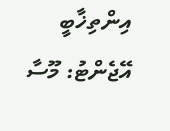އިންތިޚާބީ އޭޖެންޓު: މޫސާ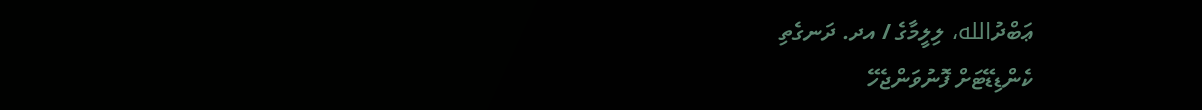ޢަބްދުالله، ލިލީމާގެ / އދ. ދަނގެތި
ކެންޑިޑޭޓަށް ފޮނުވަންޖެހޭ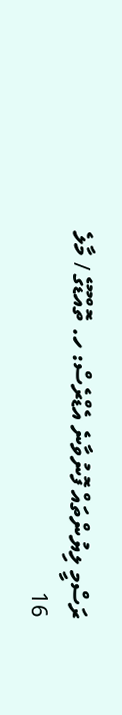ރަސްމީ ލިޔުންތައް ފޮނުވާނެ އެޑްރެސް: ހ. ތޮއްޑޫގެ / މާލެ
16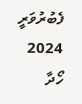ފެބުރުވަރީ 2024
ހޯދާ